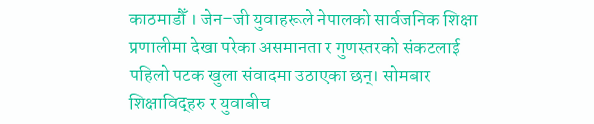काठमाडौँ । जेन–जी युवाहरूले नेपालको सार्वजनिक शिक्षा प्रणालीमा देखा परेका असमानता र गुणस्तरको संकटलाई पहिलो पटक खुला संवादमा उठाएका छन्। सोमबार शिक्षाविद्हरु र युवाबीच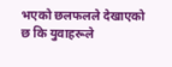भएको छलफलले देखाएको छ कि युवाहरूले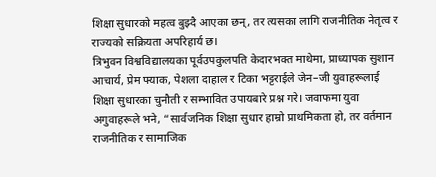शिक्षा सुधारको महत्व बुझ्दै आएका छन्, तर त्यसका लागि राजनीतिक नेतृत्व र राज्यको सक्रियता अपरिहार्य छ।
त्रिभुवन विश्वविद्यालयका पूर्वउपकुलपति केदारभक्त माथेमा, प्राध्यापक सुशान आचार्य, प्रेम फ्याक, पेशला दाहाल र टिका भट्टराईले जेन–जी युवाहरूलाई शिक्षा सुधारका चुनौती र सम्भावित उपायबारे प्रश्न गरे। जवाफमा युवा अगुवाहरूले भने, “सार्वजनिक शिक्षा सुधार हाम्रो प्राथमिकता हो, तर वर्तमान राजनीतिक र सामाजिक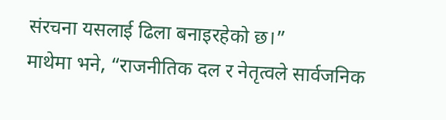संरचना यसलाई ढिला बनाइरहेको छ।”
माथेमा भने, “राजनीतिक दल र नेतृत्वले सार्वजनिक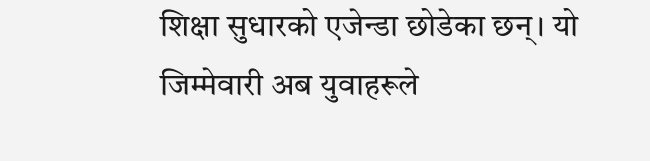शिक्षा सुधारको एजेन्डा छोडेका छन्। यो जिम्मेवारी अब युवाहरूले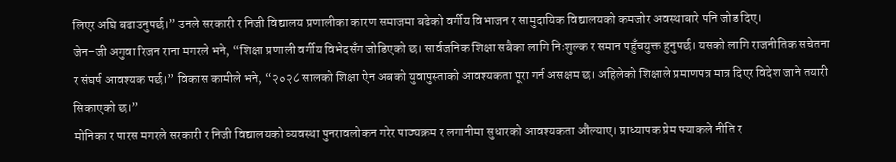लिएर अघि बढाउनुपर्छ।” उनले सरकारी र निजी विद्यालय प्रणालीका कारण समाजमा बढेको वर्गीय विभाजन र सामुदायिक विद्यालयको कमजोर अवस्थाबारे पनि जोड दिए।
जेन–जी अगुवा रिजन राना मगरले भने, “शिक्षा प्रणाली वर्गीय विभेदसँग जोडिएको छ। सार्वजनिक शिक्षा सबैका लागि निःशुल्क र समान पहुँचयुक्त हुनुपर्छ। यसको लागि राजनीतिक सचेतना र संघर्ष आवश्यक पर्छ।” विकास कामीले भने, “२०२८ सालको शिक्षा ऐन अबको युवापुस्ताको आवश्यकता पूरा गर्न असक्षम छ। अहिलेको शिक्षाले प्रमाणपत्र मात्र दिएर विदेश जाने तयारी सिकाएको छ।”
मोनिका र पारस मगरले सरकारी र निजी विद्यालयको व्यवस्था पुनरावलोकन गरेर पाठ्यक्रम र लगानीमा सुधारको आवश्यकता औंल्याए। प्राध्यापक प्रेम फ्याकले नीति र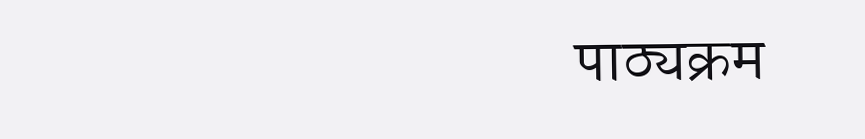पाठ्यक्रम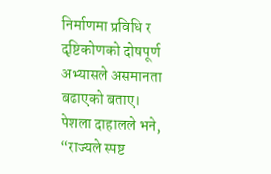निर्माणमा प्रविधि र दृष्टिकोणको दोषपूर्ण अभ्यासले असमानता बढाएको बताए।
पेशला दाहालले भने, “राज्यले स्पष्ट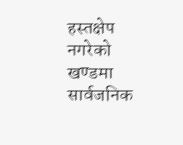हस्तक्षेप नगरेको खण्डमा सार्वजनिक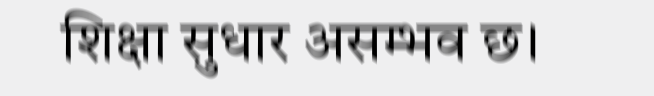शिक्षा सुधार असम्भव छ।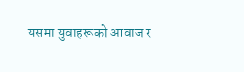यसमा युवाहरूको आवाज र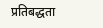प्रतिबद्धता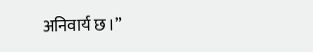अनिवार्य छ।”